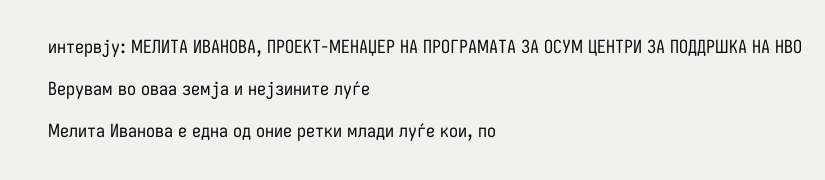интервју: МЕЛИТА ИВАНОВА, ПРОЕКТ-МЕНАЏЕР НА ПРОГРАМАТА ЗА ОСУМ ЦЕНТРИ ЗА ПОДДРШКА НА НВО

Верувам во оваа земја и нејзините луѓе

Мелита Иванова е една од оние ретки млади луѓе кои, по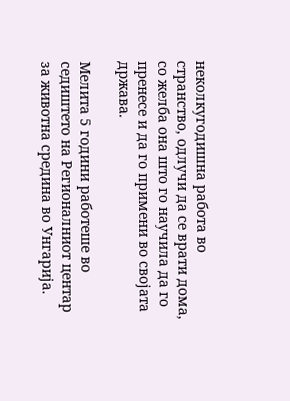неколкугодишна работа во странство, одлучи да се врати дома, со желба она што го научила да го пренесе и да го примени во својата држава.

Мелита 5 години работеше во седиштето на Регионалниот центар за животна средина во Унгарија.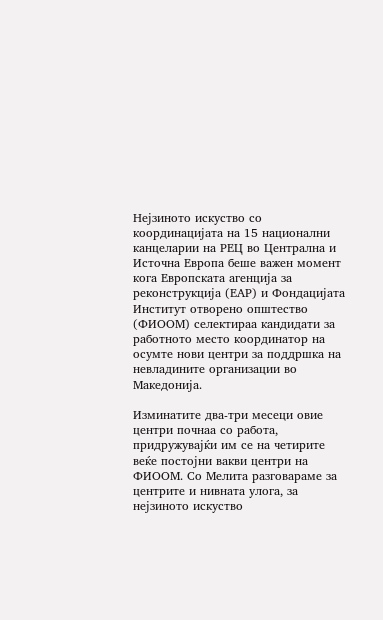Нејзиното искуство со координацијата на 15 национални канцеларии на РЕЦ во Централна и Источна Европа беше важен момент кога Европската агенција за реконструкција (ЕАР) и Фондацијата Институт отворено општество (ФИООМ) селектираа кандидати за работното место координатор на осумте нови центри за поддршка на невладините организации во Македонија.

Изминатите два-три месеци овие центри почнаа со работа, придружувајќи им се на четирите веќе постојни вакви центри на ФИООМ. Со Мелита разговараме за центрите и нивната улога, за нејзиното искуство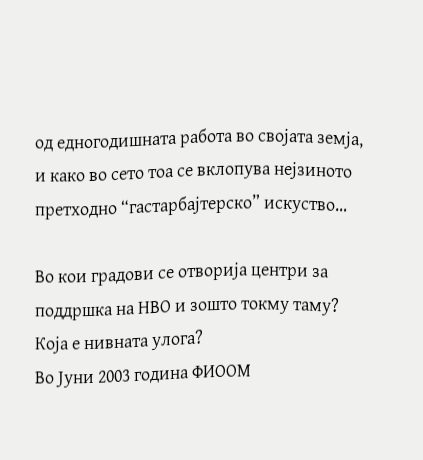од едногодишната работа во својата земја, и како во сето тоа се вклопува нејзиното претходно “гастарбајтерско” искуство…

Во кои градови се отворија центри за поддршка на НВО и зошто токму таму? Која е нивната улога?
Во Јуни 2003 година ФИООМ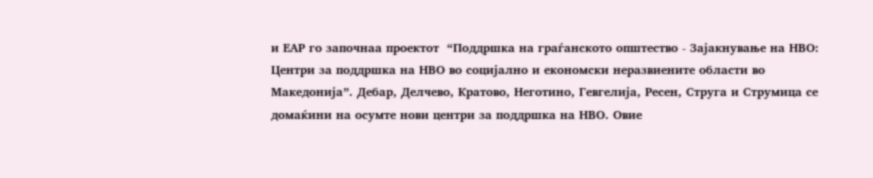и ЕАР го започнаа проектот  “Поддршка на граѓанското општество - Зајакнување на НВО: Центри за поддршка на НВО во социјално и економски неразвиените области во Македонија”. Дебар, Делчево, Кратово, Неготино, Гевгелија, Ресен, Струга и Струмица се домаќини на осумте нови центри за поддршка на НВО. Овие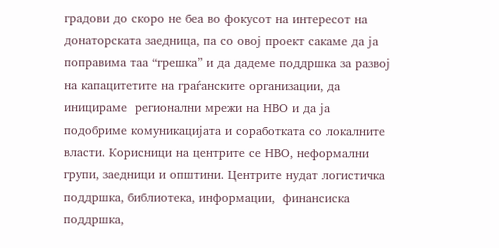градови до скоро не беа во фокусот на интересот на донаторската заедница, па со овој проект сакаме да ја поправима таа “грешка” и да дадеме поддршка за развој на капацитетите на граѓанските организации, да иницираме  регионални мрежи на НВО и да ја подобриме комуникацијата и соработката со локалните власти. Корисници на центрите се НВО, неформални групи, заедници и општини. Центрите нудат логистичка поддршка, библиотека, информации,  финансиска поддршка,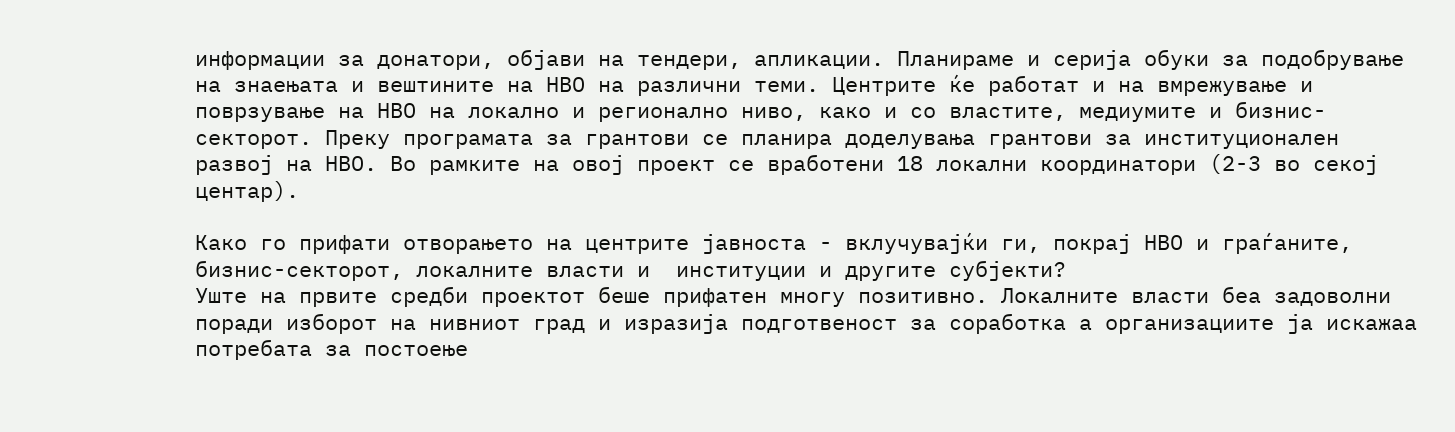информации за донатори, објави на тендери, апликации. Планираме и серија обуки за подобрување на знаењата и вештините на НВО на различни теми. Центрите ќе работат и на вмрежување и поврзување на НВО на локално и регионално ниво, како и со властите, медиумите и бизнис-секторот. Преку програмата за грантови се планира доделувања грантови за институционален развој на НВО. Во рамките на овој проект се вработени 18 локални координатори (2-3 во секој центар).

Како го прифати отворањето на центрите јавноста - вклучувајќи ги, покрај НВО и граѓаните, бизнис-секторот, локалните власти и  институции и другите субјекти?
Уште на првите средби проектот беше прифатен многу позитивно. Локалните власти беа задоволни поради изборот на нивниот град и изразија подготвеност за соработка а организациите ја искажаа потребата за постоење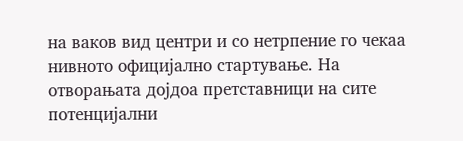на ваков вид центри и со нетрпение го чекаа нивното официјално стартување. На отворањата дојдоа претставници на сите потенцијални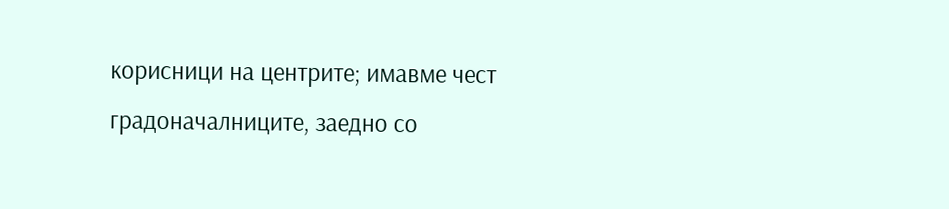корисници на центрите; имавме чест градоначалниците, заедно со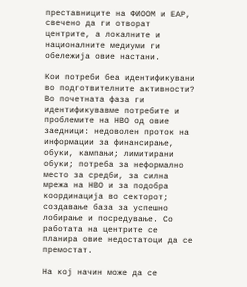преставниците на ФИООМ и ЕАР,  свечено да ги отворат центрите, а локалните и националните медиуми ги обележија овие настани.

Кои потреби беа идентификувани во подготвителните активности?
Во почетната фаза ги идентификувавме потребите и проблемите на НВО од овие заедници: недоволен проток на информации за финансирање, обуки, кампањи; лимитирани обуки; потреба за неформално место за средби, за силна мрежа на НВО и за подобра координација во секторот; создавање база за успешно лобирање и посредување. Со работата на центрите се планира овие недостатоци да се премостат.

На кој начин може да се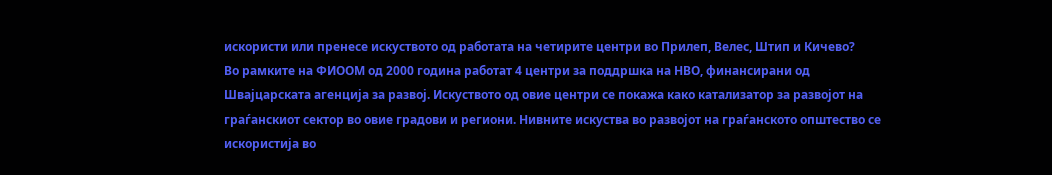искористи или пренесе искуството од работата на четирите центри во Прилеп, Велес, Штип и Кичево?
Во рамките на ФИООМ од 2000 година работат 4 центри за поддршка на НВО, финансирани од Швајцарската агенција за развој. Искуството од овие центри се покажа како катализатор за развојот на граѓанскиот сектор во овие градови и региони. Нивните искуства во развојот на граѓанското општество се искористија во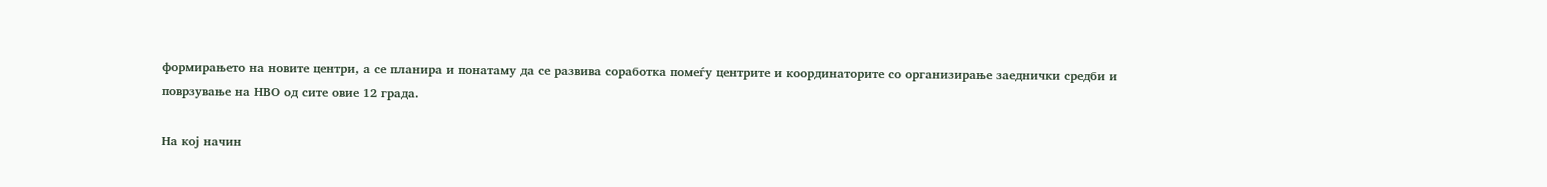формирањето на новите центри, а се планира и понатаму да се развива соработка помеѓу центрите и координаторите со организирање заеднички средби и поврзување на НВО од сите овие 12 града.

На кој начин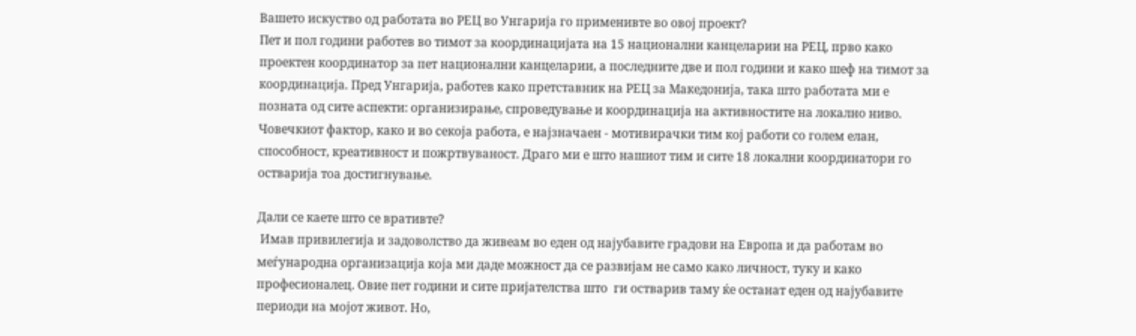Вашето искуство од работата во РЕЦ во Унгарија го применивте во овој проект?
Пет и пол години работев во тимот за координацијата на 15 национални канцеларии на РЕЦ, прво како проектен координатор за пет национални канцеларии, а последните две и пол години и како шеф на тимот за координација. Пред Унгарија, работев како претставник на РЕЦ за Македонија, така што работата ми е позната од сите аспекти: организирање, спроведување и координација на активностите на локално ниво. Човечкиот фактор, како и во секоја работа, е најзначаен - мотивирачки тим кој работи со голем елан, способност, креативност и пожртвуваност. Драго ми е што нашиот тим и сите 18 локални координатори го остварија тоа достигнување.

Дали се каете што се вративте?
 Имав привилегија и задоволство да живеам во еден од најубавите градови на Европа и да работам во меѓународна организација која ми даде можност да се развијам не само како личност, туку и како професионалец. Овие пет години и сите пријателства што  ги остварив таму ќе останат еден од најубавите периоди на мојот живот. Но,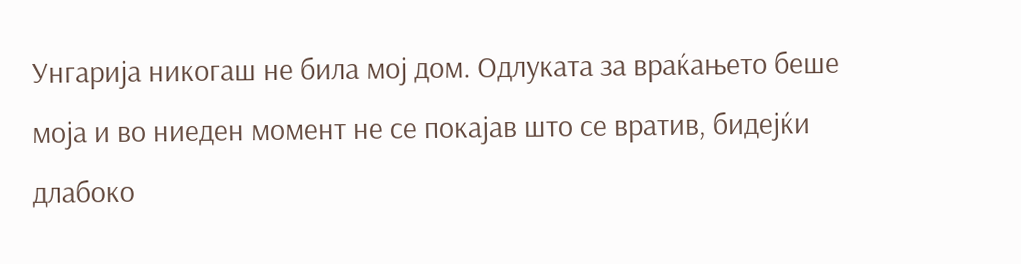Унгарија никогаш не била мој дом. Одлуката за враќањето беше моја и во ниеден момент не се покајав што се вратив, бидејќи длабоко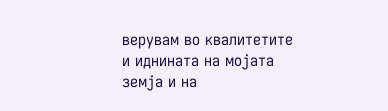верувам во квалитетите и иднината на мојата земја и на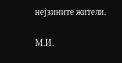нејзините жители.

М.И.